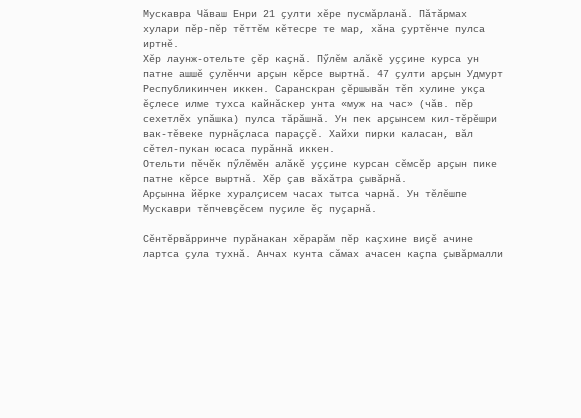Мускавра Чӑваш Енри 21 ҫулти хӗре пусмӑрланӑ. Пӑтӑрмах хулари пӗр-пӗр тӗттӗм кӗтесре те мар, хӑна ҫуртӗнче пулса иртнӗ.
Хӗр лаунж-отельте ҫӗр каҫнӑ. Пӳлӗм алӑкӗ уҫҫине курса ун патне ашшӗ ҫулӗнчи арҫын кӗрсе выртнӑ. 47 ҫулти арҫын Удмурт Республикинчен иккен. Саранскран ҫӗршывӑн тӗп хулине укҫа ӗҫлесе илме тухса кайнӑскер унта «муж на час» (чӑв. пӗр сехетлӗх упӑшка) пулса тӑрӑшнӑ. Ун пек арҫынсем кил-тӗрӗшри вак-тӗвеке пурнӑҫласа параҫҫӗ. Хайхи пирки каласан, вӑл сӗтел-пукан юсаса пурӑннӑ иккен.
Отельти пӗчӗк пӳлӗмӗн алӑкӗ уҫҫине курсан сӗмсӗр арҫын пике патне кӗрсе выртнӑ. Хӗр ҫав вӑхӑтра ҫывӑрнӑ.
Арҫынна йӗрке хуралҫисем часах тытса чарнӑ. Ун тӗлӗшпе Мускаври тӗпчевҫӗсем пуҫиле ӗҫ пуҫарнӑ.

Сӗнтӗрвӑрринче пурӑнакан хӗрарӑм пӗр каҫхине виҫӗ ачине лартса ҫула тухнӑ. Анчах кунта сӑмах ачасен каҫпа ҫывӑрмалли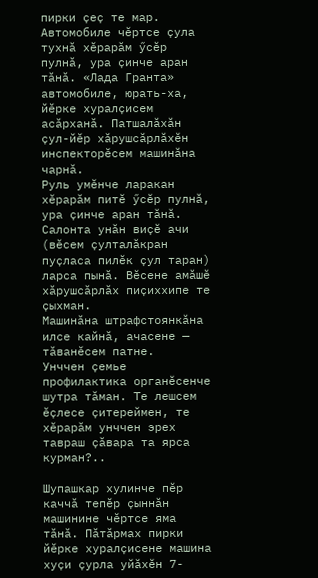пирки ҫеҫ те мар.
Автомобиле чӗртсе ҫула тухнӑ хӗрарӑм ӳсӗр пулнӑ, ура ҫинче аран тӑнӑ. «Лада Гранта» автомобиле, юрать-ха, йӗрке хуралҫисем асӑрханӑ. Патшалӑхӑн ҫул-йӗр хӑрушсӑрлӑхӗн инспекторӗсем машинӑна чарнӑ.
Руль умӗнче ларакан хӗрарӑм питӗ ӳсӗр пулнӑ, ура ҫинче аран тӑнӑ. Салонта унӑн виҫӗ ачи (вӗсем ҫулталӑкран пуҫласа пилӗк ҫул таран) ларса пынӑ. Вӗсене амӑшӗ хӑрушсӑрлӑх пиҫиххипе те ҫыхман.
Машинӑна штрафстоянкӑна илсе кайнӑ, ачасене — тӑванӗсем патне.
Унччен ҫемье профилактика органӗсенче шутра тӑман. Те лешсем ӗҫлесе ҫитереймен, те хӗрарӑм унччен эрех тавраш ҫӑвара та ярса курман?..

Шупашкар хулинче пӗр каччӑ тепӗр ҫыннӑн машинине чӗртсе яма тӑнӑ. Пӑтӑрмах пирки йӗрке хуралҫисене машина хуҫи ҫурла уйӑхӗн 7-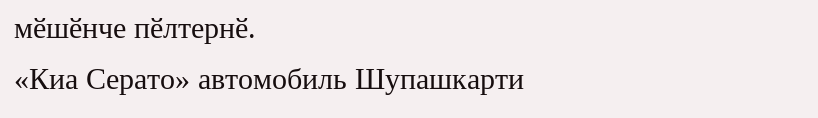мӗшӗнче пӗлтернӗ.
«Киа Серато» автомобиль Шупашкарти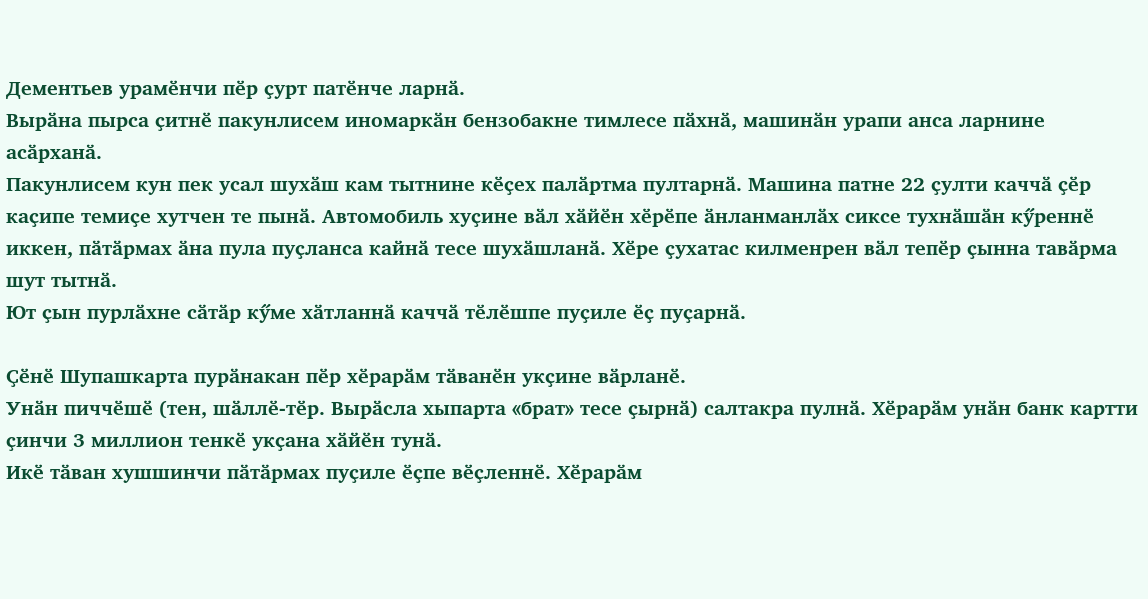Дементьев урамӗнчи пӗр ҫурт патӗнче ларнӑ.
Вырӑна пырса ҫитнӗ пакунлисем иномаркӑн бензобакне тимлесе пӑхнӑ, машинӑн урапи анса ларнине асӑрханӑ.
Пакунлисем кун пек усал шухӑш кам тытнине кӗҫех палӑртма пултарнӑ. Машина патне 22 ҫулти каччӑ ҫӗр каҫипе темиҫе хутчен те пынӑ. Автомобиль хуҫине вӑл хӑйӗн хӗрӗпе ӑнланманлӑх сиксе тухнӑшӑн кӳреннӗ иккен, пӑтӑрмах ӑна пула пуҫланса кайнӑ тесе шухӑшланӑ. Хӗре ҫухатас килменрен вӑл тепӗр ҫынна тавӑрма шут тытнӑ.
Ют ҫын пурлӑхне сӑтӑр кӳме хӑтланнӑ каччӑ тӗлӗшпе пуҫиле ӗҫ пуҫарнӑ.

Ҫӗнӗ Шупашкарта пурӑнакан пӗр хӗрарӑм тӑванӗн укҫине вӑрланӗ.
Унӑн пиччӗшӗ (тен, шӑллӗ-тӗр. Вырӑсла хыпарта «брат» тесе ҫырнӑ) салтакра пулнӑ. Хӗрарӑм унӑн банк картти ҫинчи 3 миллион тенкӗ укҫана хӑйӗн тунӑ.
Икӗ тӑван хушшинчи пӑтӑрмах пуҫиле ӗҫпе вӗҫленнӗ. Хӗрарӑм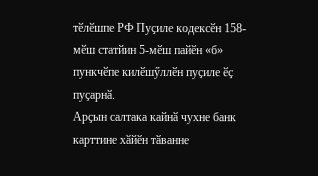тӗлӗшпе РФ Пуҫиле кодексӗн 158-мӗш статйин 5-мӗш пайӗн «б» пункчӗпе килӗшӳллӗн пуҫиле ӗҫ пуҫарнӑ.
Арҫын салтака кайнӑ чухне банк карттине хӑйӗн тӑванне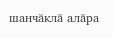шанчӑклӑ алӑра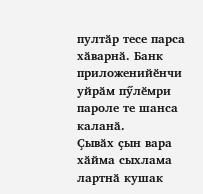пултӑр тесе парса хӑварнӑ. Банк приложенийӗнчи уйрӑм пӳлӗмри пароле те шанса каланӑ.
Ҫывӑх ҫын вара хӑйма сыхлама лартнӑ кушак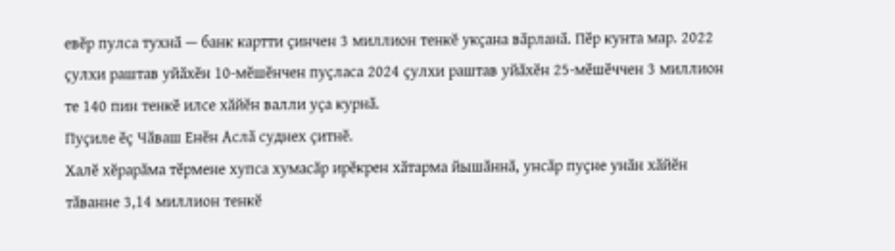евӗр пулса тухнӑ — банк картти ҫинчен 3 миллион тенкӗ укҫана вӑрланӑ. Пӗр кунта мар. 2022 ҫулхи раштав уйӑхӗн 10-мӗшӗнчен пуҫласа 2024 ҫулхи раштав уйӑхӗн 25-мӗшӗччен 3 миллион те 140 пин тенкӗ илсе хӑйӗн валли уҫа курнӑ.
Пуҫиле ӗҫ Чӑваш Енӗн Аслӑ суднех ҫитнӗ.
Халӗ хӗрарӑма тӗрмене хупса хумасӑр ирӗкрен хӑтарма йышӑннӑ, унсӑр пуҫне унӑн хӑйӗн тӑванне 3,14 миллион тенкӗ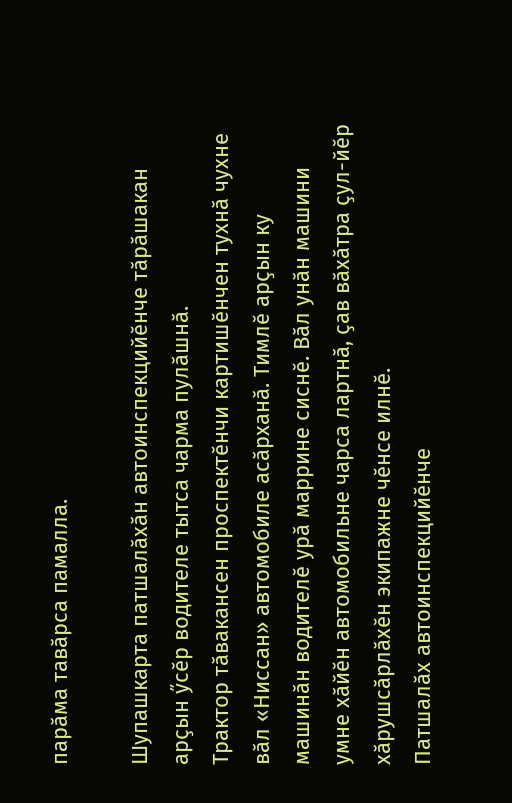парӑма тавӑрса памалла.

Шупашкарта патшалӑхӑн автоинспекцийӗнче тӑрӑшакан арҫын ӳсӗр водителе тытса чарма пулӑшнӑ.
Трактор тӑвакансен проспектӗнчи картишӗнчен тухнӑ чухне вӑл «Ниссан» автомобиле асӑрханӑ. Тимлӗ арҫын ку машинӑн водителӗ урӑ маррине сиснӗ. Вӑл унӑн машини умне хӑйӗн автомобильне чарса лартнӑ, ҫав вӑхӑтра ҫул-йӗр хӑрушсӑрлӑхӗн экипажне чӗнсе илнӗ.
Патшалӑх автоинспекцийӗнче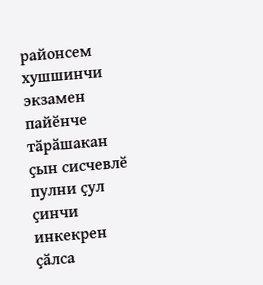районсем хушшинчи экзамен пайӗнче тӑрӑшакан ҫын сисчевлӗ пулни ҫул ҫинчи инкекрен ҫӑлса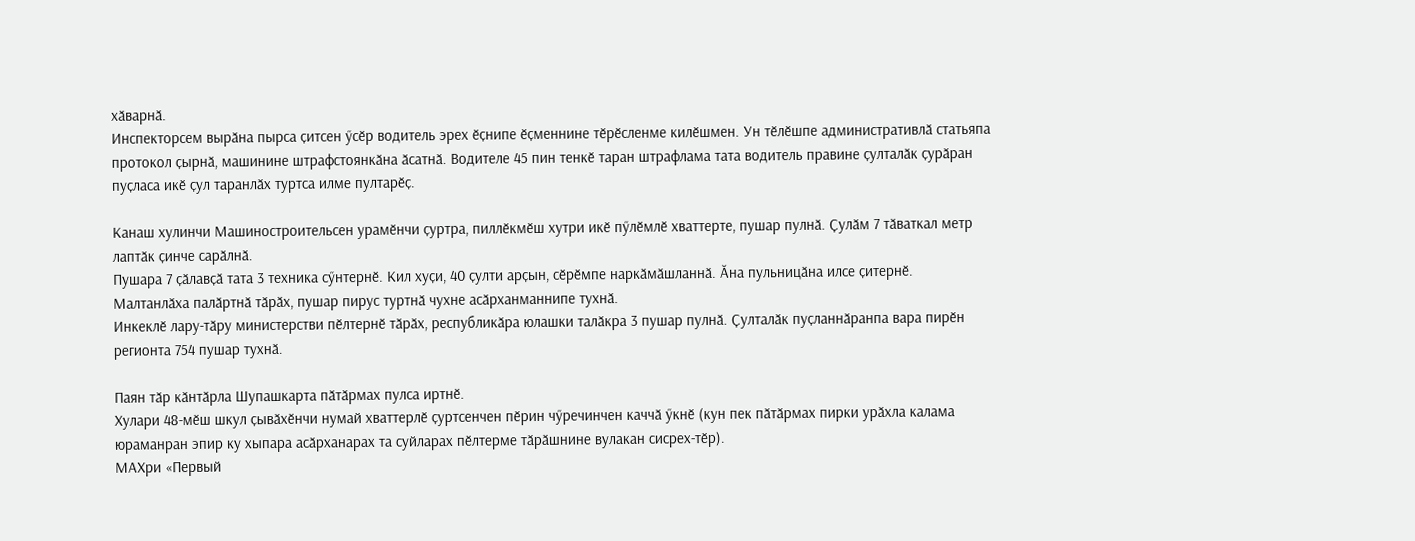хӑварнӑ.
Инспекторсем вырӑна пырса ҫитсен ӳсӗр водитель эрех ӗҫнипе ӗҫменнине тӗрӗсленме килӗшмен. Ун тӗлӗшпе административлӑ статьяпа протокол ҫырнӑ, машинине штрафстоянкӑна ӑсатнӑ. Водителе 45 пин тенкӗ таран штрафлама тата водитель правине ҫулталӑк ҫурӑран пуҫласа икӗ ҫул таранлӑх туртса илме пултарӗҫ.

Канаш хулинчи Машиностроительсен урамӗнчи ҫуртра, пиллӗкмӗш хутри икӗ пӳлӗмлӗ хваттерте, пушар пулнӑ. Ҫулӑм 7 тӑваткал метр лаптӑк ҫинче сарӑлнӑ.
Пушара 7 ҫӑлавҫӑ тата 3 техника сӳнтернӗ. Кил хуҫи, 40 ҫулти арҫын, сӗрӗмпе наркӑмӑшланнӑ. Ӑна пульницӑна илсе ҫитернӗ.
Малтанлӑха палӑртнӑ тӑрӑх, пушар пирус туртнӑ чухне асӑрханманнипе тухнӑ.
Инкеклӗ лару-тӑру министерстви пӗлтернӗ тӑрӑх, республикӑра юлашки талӑкра 3 пушар пулнӑ. Ҫулталӑк пуҫланнӑранпа вара пирӗн регионта 754 пушар тухнӑ.

Паян тӑр кӑнтӑрла Шупашкарта пӑтӑрмах пулса иртнӗ.
Хулари 48-мӗш шкул ҫывӑхӗнчи нумай хваттерлӗ ҫуртсенчен пӗрин чӳречинчен каччӑ ӳкнӗ (кун пек пӑтӑрмах пирки урӑхла калама юраманран эпир ку хыпара асӑрханарах та суйларах пӗлтерме тӑрӑшнине вулакан сисрех-тӗр).
МАХри «Первый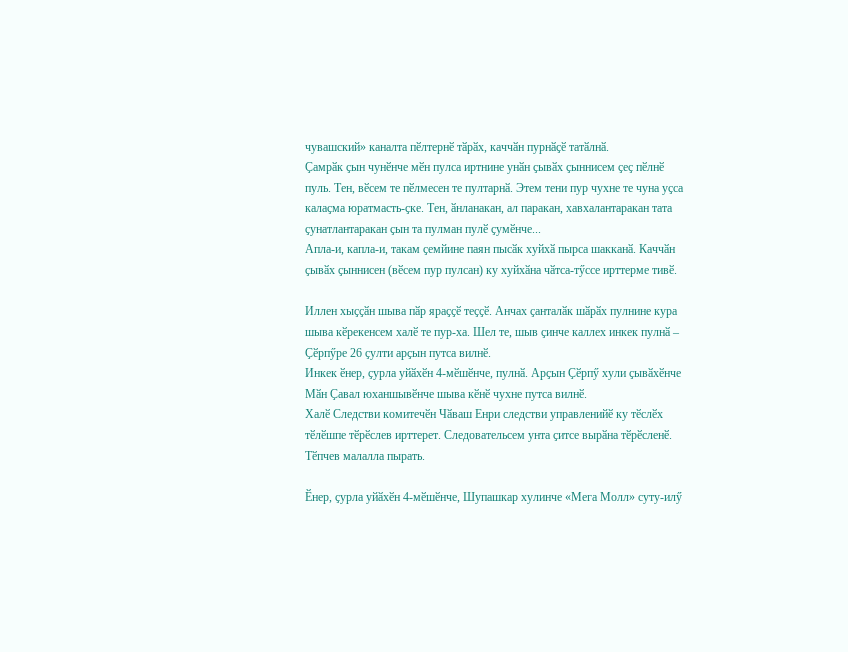чувашский» каналта пӗлтернӗ тӑрӑх, каччӑн пурнӑҫӗ татӑлнӑ.
Ҫамрӑк ҫын чунӗнче мӗн пулса иртнине унӑн ҫывӑх ҫыннисем ҫеҫ пӗлнӗ пуль. Тен, вӗсем те пӗлмесен те пултарнӑ. Этем тени пур чухне те чуна уҫса калаҫма юратмасть-ҫке. Тен, ӑнланакан, ал паракан, хавхалантаракан тата ҫунатлантаракан ҫын та пулман пулӗ ҫумӗнче...
Апла-и, капла-и, такам ҫемйине паян пысӑк хуйхӑ пырса шакканӑ. Каччӑн ҫывӑх ҫыннисен (вӗсем пур пулсан) ку хуйхӑна чӑтса-тӳссе ирттерме тивӗ.

Иллен хыҫҫӑн шыва пӑр яраҫҫӗ теҫҫӗ. Анчах ҫанталӑк шӑрӑх пулнине кура шыва кӗрекенсем халӗ те пур-ха. Шел те, шыв ҫинче каллех инкек пулнӑ – Ҫӗрпӳре 26 ҫулти арҫын путса вилнӗ.
Инкек ӗнер, ҫурла уйӑхӗн 4-мӗшӗнче, пулнӑ. Арҫын Ҫӗрпӳ хули ҫывӑхӗнче Мӑн Ҫавал юханшывӗнче шыва кӗнӗ чухне путса вилнӗ.
Халӗ Следстви комитечӗн Чӑваш Енри следстви управленийӗ ку тӗслӗх тӗлӗшпе тӗрӗслев ирттерет. Следовательсем унта ҫитсе вырӑна тӗрӗсленӗ. Тӗпчев малалла пырать.

Ӗнер, ҫурла уйӑхӗн 4-мӗшӗнче, Шупашкар хулинче «Мега Молл» суту-илӳ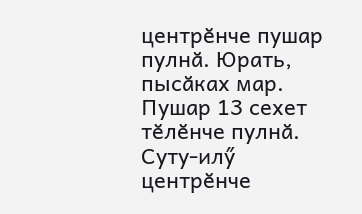центрӗнче пушар пулнӑ. Юрать, пысӑках мар.
Пушар 13 сехет тӗлӗнче пулнӑ. Суту-илӳ центрӗнче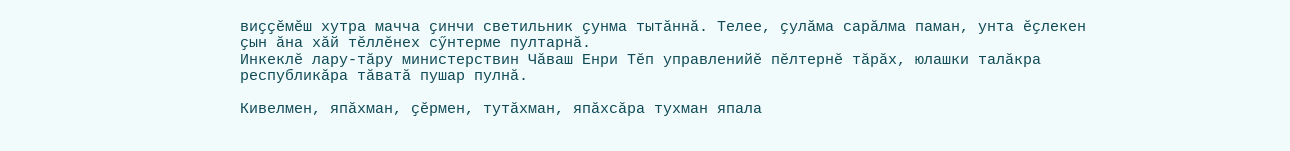виҫҫӗмӗш хутра мачча ҫинчи светильник ҫунма тытӑннӑ. Телее, ҫулӑма сарӑлма паман, унта ӗҫлекен ҫын ӑна хӑй тӗллӗнех сӳнтерме пултарнӑ.
Инкеклӗ лару-тӑру министерствин Чӑваш Енри Тӗп управленийӗ пӗлтернӗ тӑрӑх, юлашки талӑкра республикӑра тӑватӑ пушар пулнӑ.

Кивелмен, япӑхман, ҫӗрмен, тутӑхман, япӑхсӑра тухман япала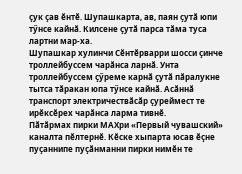ҫук ҫав ӗнтӗ. Шупашкарта, ав, паян ҫутӑ юпи тӳнсе кайнӑ. Килсене ҫутӑ парса тӑма туса лартни мар-ха.
Шупашкар хулинчи Сӗнтӗрварри шосси ҫинче троллейбуссем чарӑнса ларнӑ. Унта троллейбуссем ҫӳреме карнӑ ҫутӑ пӑралукне тытса тӑракан юпа тӳнсе кайнӑ. Асӑннӑ транспорт электричествӑсӑр ҫуреймест те ирӗксӗрех чарӑнса ларма тивнӗ.
Пӑтӑрмах пирки МАХри «Первый чувашский» каналта пӗлтернӗ. Кӗске хыпарта юсав ӗҫне пуҫаннипе пуҫӑнманни пирки нимӗн те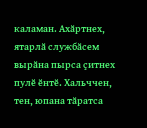каламан. Ахӑртнех, ятарлӑ службӑсем вырӑна пырса ҫитнех пулӗ ӗнтӗ. Хальччен, тен, юпана тӑратса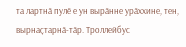та лартнӑ пулӗ е ун вырӑнне урӑххине, тен, вырнаҫтарнӑ-тӑр. Троллейбус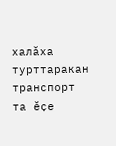халӑха турттаракан транспорт та ӗҫе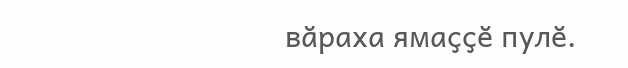вӑраха ямаҫҫӗ пулӗ.